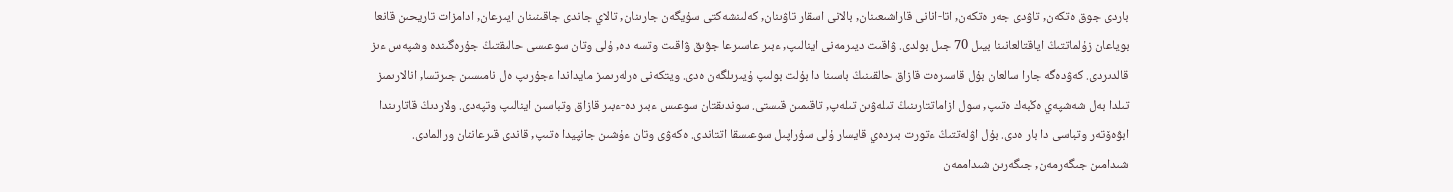باردى جوق ەتكەن, تاۋدى جەر ەتكەن, اتا-انانى قاراشىعىنان, بالانى اسقار تاۋىنان, كەلىنشەكتى سۇيگەن جارىنان, تالاي جاندى جاقىنىنان ايىرعان, ادامزات تاريحىن قانعا بوياعان زۇلماتتىڭ اياقتالعانىنا بيىل 70 جىل بولدى. ۋاقىت ديىرمەنى اينالىپ, ءبىر عاسىرعا جۋىق ۋاقىت وتسە دە, ۇلى وتان سوعىسى حالىقتىڭ جۇرەگىندە وشپەس ءىز قالدىردى. كەۋدەگە جارا سالعان بۇل قاسىرەت قازاق حالقىنىڭ باسىنا دا بۇلت بولىپ ۇيىرىلگەن ەدى. ويتكەنى ەرلەرىمىز مايداندا ءجۇرىپ ەل نامىسىن جىرتسا, انالارىمىز تىلدا بەل شەشپەي ەڭبەك ەتىپ, سول ازاماتتارىنىڭ تىلەۋىن تىلەپ, تاقىمىن قىستى. سوندىقتان سوعىس ءبىر دە-ءبىر قازاق وتباسىن اينالىپ وتپەدى. ولاردىڭ قاتارىندا ابۋەۆتەر وتباسى دا بار ەدى. بۇل اۋلەتتىڭ ءتورت بىردەي قايسار ۇلى سۇراپىل سوعىسقا اتتاندى. ەكەۋى وتان ءۇشىن جانپيدا ەتىپ, قاندى قىرعاننان ورالمادى.
شىدامىن جىگەرمەن, جىگەرىن شىداممەن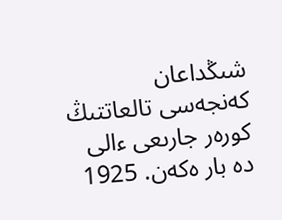شىڭداعان كەنجەسى تالعاتتىڭ كورەر جارىعى ءالى دە بار ەكەن. 1925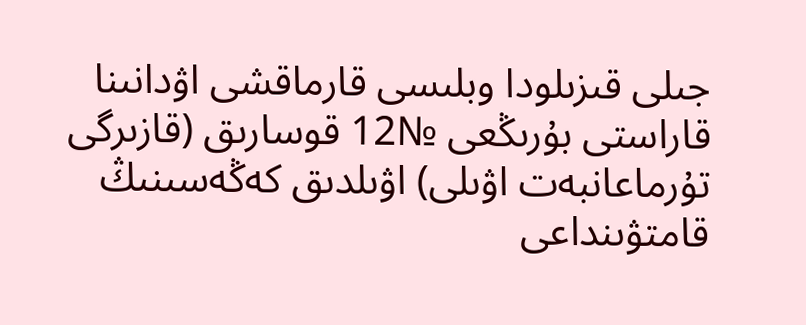جىلى قىزىلودا وبلىسى قارماقشى اۋدانىنا قاراستى بۇرىڭعى №12 قوسارىق (قازىرگى تۇرماعانبەت اۋىلى) اۋىلدىق كەڭەسىنىڭ قامتۋىنداعى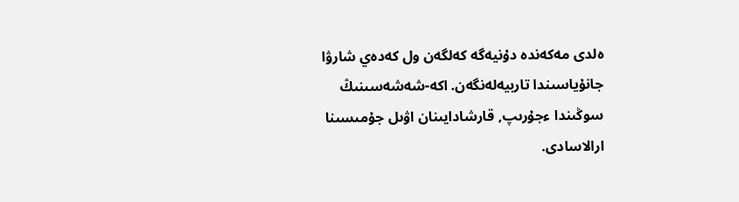ەلدى مەكەندە دۇنيەگە كەلگەن ول كەدەي شارۋا جانۇياسىندا تاربيەلەنگەن. اكە-شەشەسىنىڭ سوڭىندا ءجۇرىپ, قارشادايىنان اۋىل جۇمىسىنا ارالاسادى.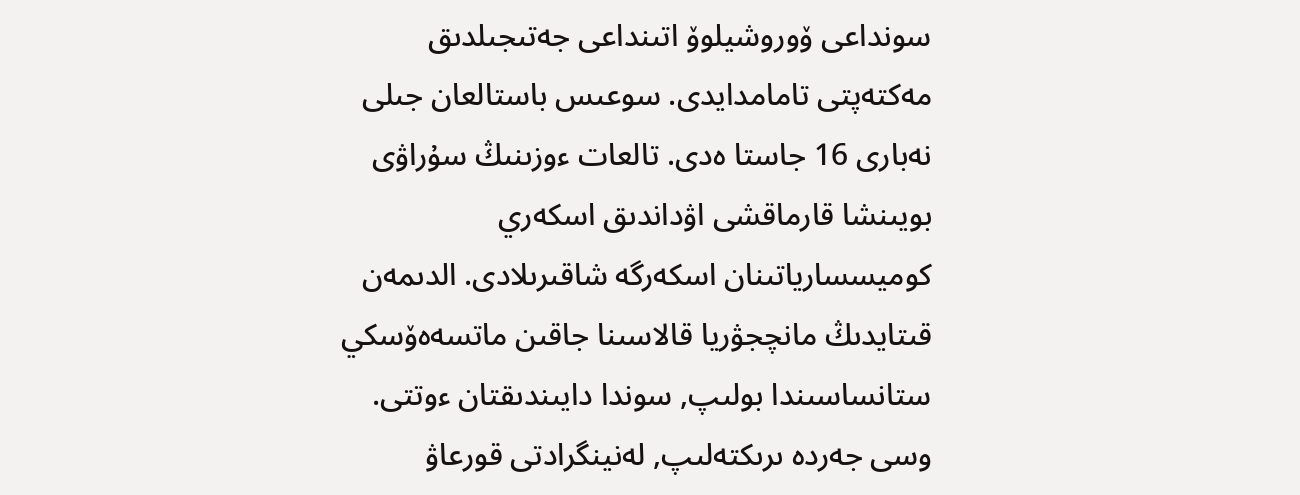سونداعى ۆوروشيلوۆ اتىنداعى جەتىجىلدىق مەكتەپتى تامامدايدى. سوعىس باستالعان جىلى نەبارى 16 جاستا ەدى. تالعات ءوزىنىڭ سۇراۋى بويىنشا قارماقشى اۋداندىق اسكەري كوميسسارياتىنان اسكەرگە شاقىرىلادى. الدىمەن قىتايدىڭ مانچجۋريا قالاسىنا جاقىن ماتسەەۆسكي ستانساسىندا بولىپ, سوندا دايىندىقتان ءوتتى. وسى جەردە ىرىكتەلىپ, لەنينگرادتى قورعاۋ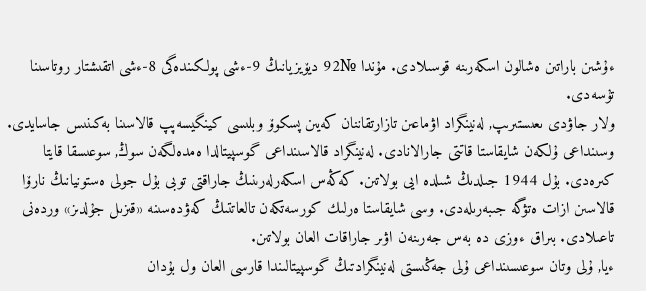ءۇشىن باراتىن ەشالون اسكەرىنە قوسىلادى. مۇندا №92 ديۆيزيانىڭ 9-ءشى پولكىندەگى 8-ءشى اتقىشتار روتاسىنا تۇسەدى.
ولار جاۋدى ىعىستىرىپ, لەنينگراد اۋماعىن تازارتقاننان كەيىن پسكوۆ وبلىسى كينگيسەپپ قالاسىنا بەكىنىس جاسايدى. وسىنداعى ۇلكەن شايقاستا قاتتى جارالانادى. لەنينگراد قالاسىنداعى گوسپيتالدا ەمدەلگەن سوڭ, سوعىسقا قايتا كىرەدى. بۇل 1944 جىلدىڭ شىلدە ايى بولاتىن. كەڭەس اسكەرلەرىنىڭ جاراقتى توبى بۇل جولى ەستونيانىڭ نارۆا قالاسىن ازات ەتۋگە جىبەرىلەدى. وسى شايقاستا ەرلىك كورسەتكەن تالعاتتىڭ كەۋدەسىنە «قىزىل جۇلدىز» وردەنى تاعىلادى. بىراق ءوزى دە بەس جەرىنەن اۋىر جاراقات العان بولاتىن.
ءيا, ۇلى وتان سوعىسىنداعى ۇلى جەڭىستى لەنينگرادتىڭ گوسپيتالىندا قارسى العان ول بۇدان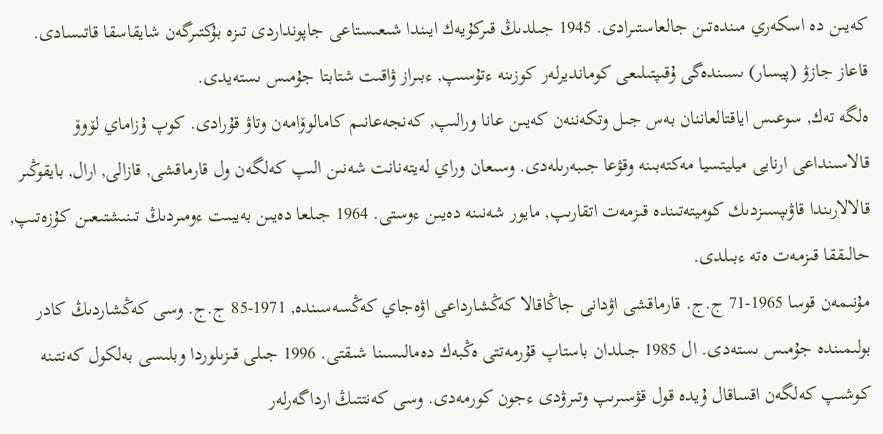كەيىن دە اسكەري مىندەتىن جالعاستىرادى. 1945 جىلدىڭ قىركۇيەك ايىندا شىعىستاعى جاپونداردى تىزە بۇكتىرگەن شايقاسقا قاتىسادى. قاعاز جازۋ (پيسار) ىسىندەگى ۇقىپتىلىعى كومانديرلەر كوزىنە ءتۇسىپ, ءبىراز ۋاقىت شتابتا جۇمىس ىستەيدى.
ەلگە تەك, سوعىس اياقتالعاننان بەس جىل وتكەننەن كەيىن عانا ورالىپ, كەنجەعانىم كامالوۆامەن وتاۋ قۇرادى. كوپ ۇزاماي لۆوۆ قالاسىنداعى ارنايى ميليتسيا مەكتەبىنە وقۋعا جىبەرىلەدى. وسىعان وراي لەيتەنانت شەنىن الىپ كەلگەن ول قارماقشى, قازالى, ارال, بايقوڭىر قالالارىندا قاۋىپسىزدىك كوميتەتىندە قىزمەت اتقارىپ, مايور شەنىنە دەيىن ءوستى. 1964 جىلعا دەيىن بەيبىت ءومىردىڭ تىنىشتىعىن كۇزەتىپ, حالىققا قىزمەت ەتە ءبىلدى.
مۇنىمەن قوسا 1965-71 ج.ج. قارماقشى اۋدانى جاڭاقالا كەڭشارداعى اۋەجاي كەڭسەسىندە, 1971-85 ج.ج. وسى كەڭشاردىڭ كادر بولىمىندە جۇمىس ىستەدى. ال 1985 جىلدان باستاپ قۇرمەتتى ەڭبەك دەمالىسىنا شىقتى. 1996 جىلى قىزىلوردا وبلىسى بەلكول كەنتىنە كوشىپ كەلگەن اقساقال ۇيدە قول قۋسىرىپ وتىرۋدى ءجون كورمەدى. وسى كەنتتىڭ ارداگەرلەر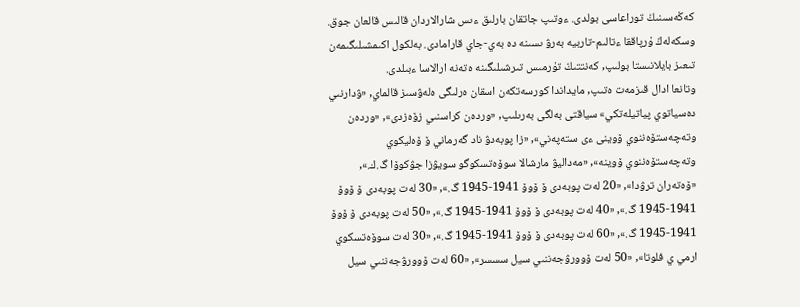كەڭەسىنىڭ توراعاسى بولدى. ءوتىپ جاتقان بارلىق ءىس شارالاردان قالىس قالعان جوق. وسكەلەڭ ۇرپاققا ءتالىم-تاربيە بەرۋ ىسىنە دە بەي-جاي قارامادى. بەلكول اكىمشىلىگىمەن تىعىز بايلانىستا بولىپ, كەنتتىڭ تۇرمىس تىرشىلىگىنە ەتەنە ارالاسا ءبىلدى.
وتانعا ادال قىزمەت ەتىپ, مايداندا كورسەتكەن اسقان ەرلىگى ەلەۋسىز قالماي, «ۋدارنىي دەسياتوي پياتيلەتكي» سياقتى بەلگى بەرىلىپ, «وردەن كراسنىي زۆەزدى», «وردەن وتەچەستۆەننوي ۆوينى ءى ستەپەني», «زا پوبەدۋ ناد گەرماني ۆ ۆەليكوي وتەچەستۆەننوي ۆوينە», «مەداليۋ مارشالا سوۆەتسكوگو سويۋزا جۋكوۆا گ.ك.», «ۆەتەران ترۋدا», «20 لەت پوبەدى ۆ ۆوۆ 1941-1945 گ.», «30 لەت پوبەدى ۆ ۆوۆ 1941-1945 گ.», «40 لەت پوبەدى ۆ ۆوۆ 1941-1945 گ.», «50 لەت پوبەدى ۆ ۆوۆ 1941-1945 گ.», «60 لەت پوبەدى ۆ ۆوۆ 1941-1945 گ.», «30 لەت سوۆەتسكوي ارمي ي فلوتا», «50 لەت ۆوورۋجەننىي سيل سسسر», «60 لەت ۆوورۋجەننىي سيل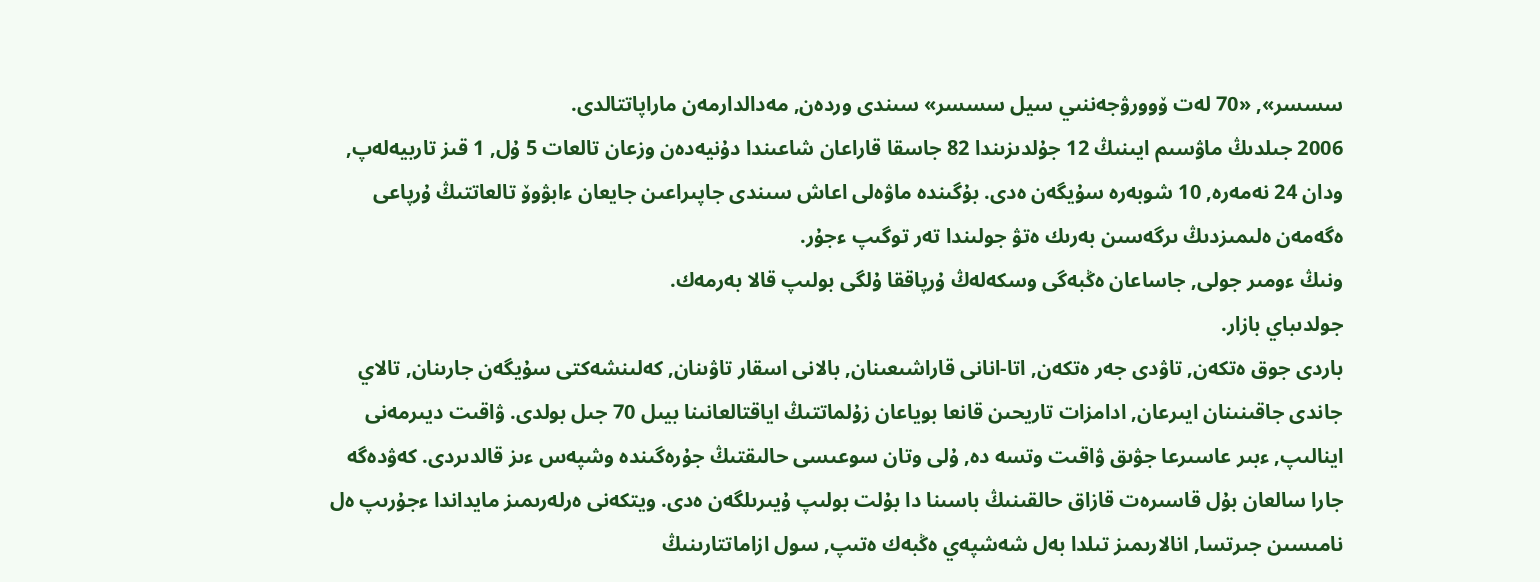سسسر», «70 لەت ۆوورۋجەننىي سيل سسسر» سىندى وردەن, مەدالدارمەن ماراپاتتالدى.
2006 جىلدىڭ ماۋسىم ايىنىڭ 12 جۇلدىزىندا 82 جاسقا قاراعان شاعىندا دۇنيەدەن وزعان تالعات 5 ۇل, 1 قىز تاربيەلەپ, ودان 24 نەمەرە, 10 شوبەرە سۇيگەن ەدى. بۇگىندە ماۋەلى اعاش سىندى جاپىراعىن جايعان ءابۋوۆ تالعاتتىڭ ۇرپاعى ەگەمەن ەلىمىزدىڭ ىرگەسىن بەرىك ەتۋ جولىندا تەر توگىپ ءجۇر.
ونىڭ ءومىر جولى, جاساعان ەڭبەگى وسكەلەڭ ۇرپاققا ۇلگى بولىپ قالا بەرمەك.
جولدىباي بازار.
باردى جوق ەتكەن, تاۋدى جەر ەتكەن, اتا-انانى قاراشىعىنان, بالانى اسقار تاۋىنان, كەلىنشەكتى سۇيگەن جارىنان, تالاي جاندى جاقىنىنان ايىرعان, ادامزات تاريحىن قانعا بوياعان زۇلماتتىڭ اياقتالعانىنا بيىل 70 جىل بولدى. ۋاقىت ديىرمەنى اينالىپ, ءبىر عاسىرعا جۋىق ۋاقىت وتسە دە, ۇلى وتان سوعىسى حالىقتىڭ جۇرەگىندە وشپەس ءىز قالدىردى. كەۋدەگە جارا سالعان بۇل قاسىرەت قازاق حالقىنىڭ باسىنا دا بۇلت بولىپ ۇيىرىلگەن ەدى. ويتكەنى ەرلەرىمىز مايداندا ءجۇرىپ ەل نامىسىن جىرتسا, انالارىمىز تىلدا بەل شەشپەي ەڭبەك ەتىپ, سول ازاماتتارىنىڭ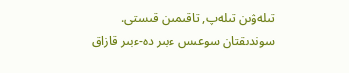تىلەۋىن تىلەپ, تاقىمىن قىستى. سوندىقتان سوعىس ءبىر دە-ءبىر قازاق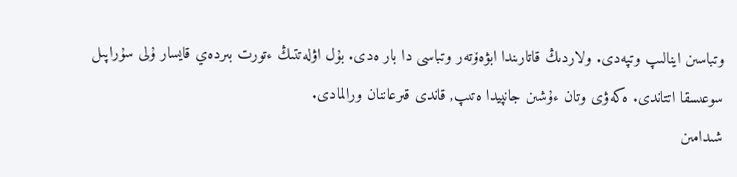وتباسىن اينالىپ وتپەدى. ولاردىڭ قاتارىندا ابۋەۆتەر وتباسى دا بار ەدى. بۇل اۋلەتتىڭ ءتورت بىردەي قايسار ۇلى سۇراپىل سوعىسقا اتتاندى. ەكەۋى وتان ءۇشىن جانپيدا ەتىپ, قاندى قىرعاننان ورالمادى.
شىدامىن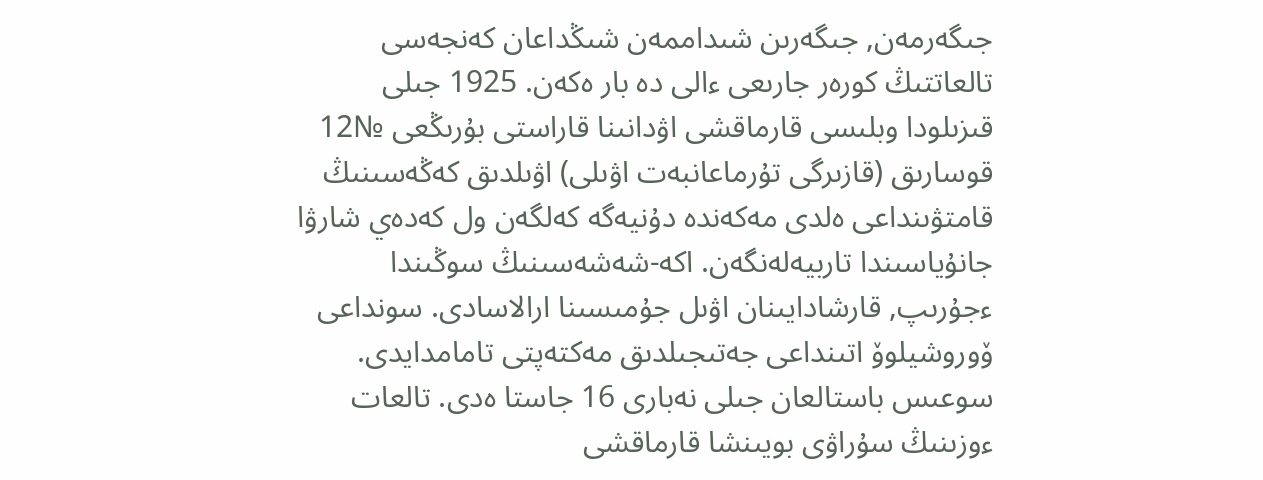جىگەرمەن, جىگەرىن شىداممەن شىڭداعان كەنجەسى تالعاتتىڭ كورەر جارىعى ءالى دە بار ەكەن. 1925 جىلى قىزىلودا وبلىسى قارماقشى اۋدانىنا قاراستى بۇرىڭعى №12 قوسارىق (قازىرگى تۇرماعانبەت اۋىلى) اۋىلدىق كەڭەسىنىڭ قامتۋىنداعى ەلدى مەكەندە دۇنيەگە كەلگەن ول كەدەي شارۋا جانۇياسىندا تاربيەلەنگەن. اكە-شەشەسىنىڭ سوڭىندا ءجۇرىپ, قارشادايىنان اۋىل جۇمىسىنا ارالاسادى. سونداعى ۆوروشيلوۆ اتىنداعى جەتىجىلدىق مەكتەپتى تامامدايدى. سوعىس باستالعان جىلى نەبارى 16 جاستا ەدى. تالعات ءوزىنىڭ سۇراۋى بويىنشا قارماقشى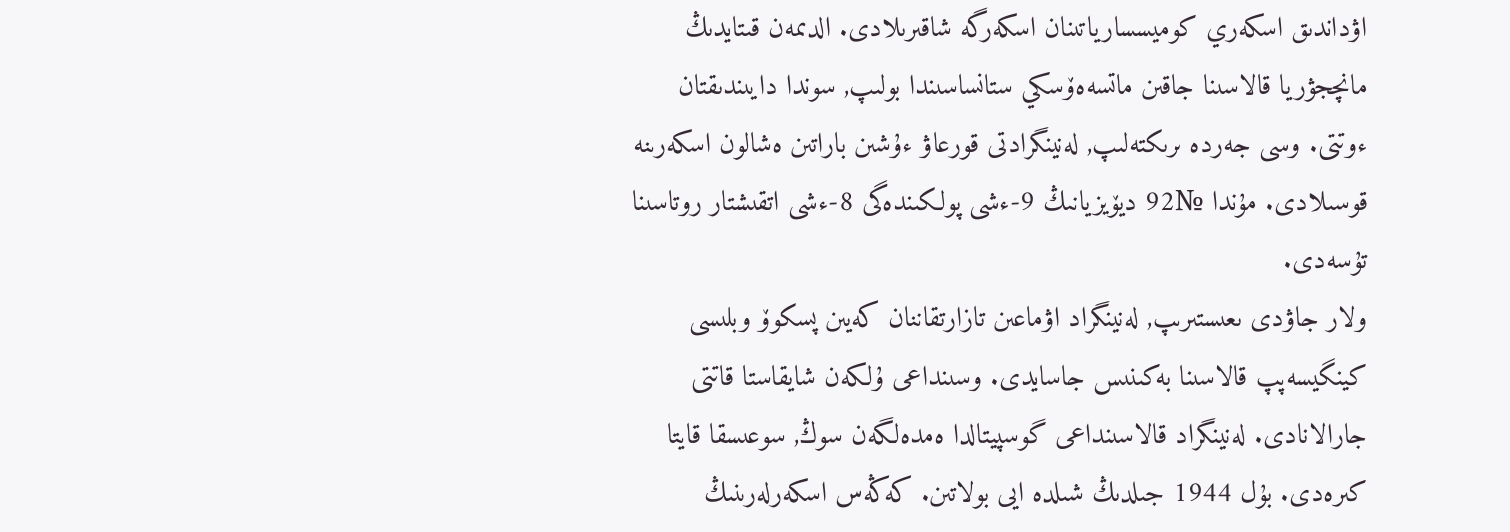اۋداندىق اسكەري كوميسسارياتىنان اسكەرگە شاقىرىلادى. الدىمەن قىتايدىڭ مانچجۋريا قالاسىنا جاقىن ماتسەەۆسكي ستانساسىندا بولىپ, سوندا دايىندىقتان ءوتتى. وسى جەردە ىرىكتەلىپ, لەنينگرادتى قورعاۋ ءۇشىن باراتىن ەشالون اسكەرىنە قوسىلادى. مۇندا №92 ديۆيزيانىڭ 9-ءشى پولكىندەگى 8-ءشى اتقىشتار روتاسىنا تۇسەدى.
ولار جاۋدى ىعىستىرىپ, لەنينگراد اۋماعىن تازارتقاننان كەيىن پسكوۆ وبلىسى كينگيسەپپ قالاسىنا بەكىنىس جاسايدى. وسىنداعى ۇلكەن شايقاستا قاتتى جارالانادى. لەنينگراد قالاسىنداعى گوسپيتالدا ەمدەلگەن سوڭ, سوعىسقا قايتا كىرەدى. بۇل 1944 جىلدىڭ شىلدە ايى بولاتىن. كەڭەس اسكەرلەرىنىڭ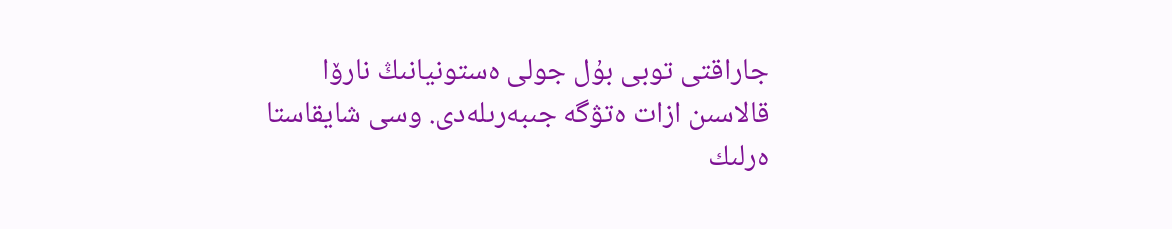جاراقتى توبى بۇل جولى ەستونيانىڭ نارۆا قالاسىن ازات ەتۋگە جىبەرىلەدى. وسى شايقاستا ەرلىك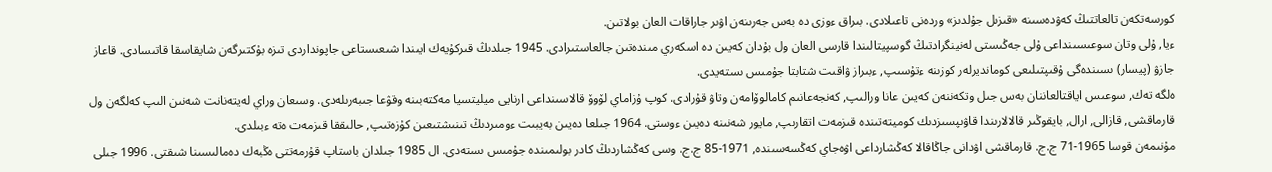كورسەتكەن تالعاتتىڭ كەۋدەسىنە «قىزىل جۇلدىز» وردەنى تاعىلادى. بىراق ءوزى دە بەس جەرىنەن اۋىر جاراقات العان بولاتىن.
ءيا, ۇلى وتان سوعىسىنداعى ۇلى جەڭىستى لەنينگرادتىڭ گوسپيتالىندا قارسى العان ول بۇدان كەيىن دە اسكەري مىندەتىن جالعاستىرادى. 1945 جىلدىڭ قىركۇيەك ايىندا شىعىستاعى جاپونداردى تىزە بۇكتىرگەن شايقاسقا قاتىسادى. قاعاز جازۋ (پيسار) ىسىندەگى ۇقىپتىلىعى كومانديرلەر كوزىنە ءتۇسىپ, ءبىراز ۋاقىت شتابتا جۇمىس ىستەيدى.
ەلگە تەك, سوعىس اياقتالعاننان بەس جىل وتكەننەن كەيىن عانا ورالىپ, كەنجەعانىم كامالوۆامەن وتاۋ قۇرادى. كوپ ۇزاماي لۆوۆ قالاسىنداعى ارنايى ميليتسيا مەكتەبىنە وقۋعا جىبەرىلەدى. وسىعان وراي لەيتەنانت شەنىن الىپ كەلگەن ول قارماقشى, قازالى, ارال, بايقوڭىر قالالارىندا قاۋىپسىزدىك كوميتەتىندە قىزمەت اتقارىپ, مايور شەنىنە دەيىن ءوستى. 1964 جىلعا دەيىن بەيبىت ءومىردىڭ تىنىشتىعىن كۇزەتىپ, حالىققا قىزمەت ەتە ءبىلدى.
مۇنىمەن قوسا 1965-71 ج.ج. قارماقشى اۋدانى جاڭاقالا كەڭشارداعى اۋەجاي كەڭسەسىندە, 1971-85 ج.ج. وسى كەڭشاردىڭ كادر بولىمىندە جۇمىس ىستەدى. ال 1985 جىلدان باستاپ قۇرمەتتى ەڭبەك دەمالىسىنا شىقتى. 1996 جىلى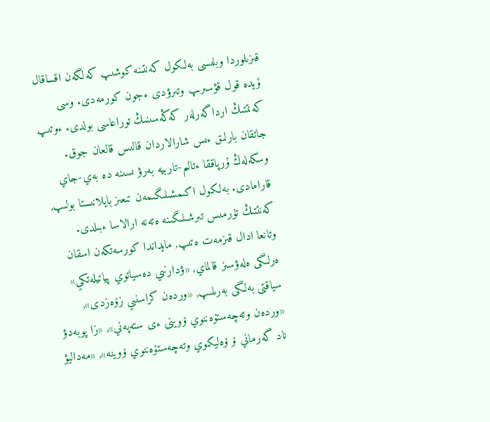قىزىلوردا وبلىسى بەلكول كەنتىنە كوشىپ كەلگەن اقساقال ۇيدە قول قۋسىرىپ وتىرۋدى ءجون كورمەدى. وسى كەنتتىڭ ارداگەرلەر كەڭەسىنىڭ توراعاسى بولدى. ءوتىپ جاتقان بارلىق ءىس شارالاردان قالىس قالعان جوق. وسكەلەڭ ۇرپاققا ءتالىم-تاربيە بەرۋ ىسىنە دە بەي-جاي قارامادى. بەلكول اكىمشىلىگىمەن تىعىز بايلانىستا بولىپ, كەنتتىڭ تۇرمىس تىرشىلىگىنە ەتەنە ارالاسا ءبىلدى.
وتانعا ادال قىزمەت ەتىپ, مايداندا كورسەتكەن اسقان ەرلىگى ەلەۋسىز قالماي, «ۋدارنىي دەسياتوي پياتيلەتكي» سياقتى بەلگى بەرىلىپ, «وردەن كراسنىي زۆەزدى», «وردەن وتەچەستۆەننوي ۆوينى ءى ستەپەني», «زا پوبەدۋ ناد گەرماني ۆ ۆەليكوي وتەچەستۆەننوي ۆوينە», «مەداليۋ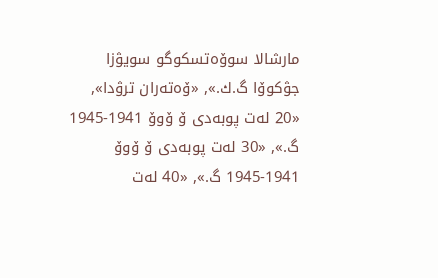مارشالا سوۆەتسكوگو سويۋزا جۋكوۆا گ.ك.», «ۆەتەران ترۋدا», «20 لەت پوبەدى ۆ ۆوۆ 1941-1945 گ.», «30 لەت پوبەدى ۆ ۆوۆ 1941-1945 گ.», «40 لەت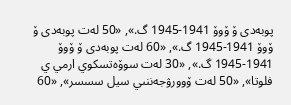پوبەدى ۆ ۆوۆ 1941-1945 گ.», «50 لەت پوبەدى ۆ ۆوۆ 1941-1945 گ.», «60 لەت پوبەدى ۆ ۆوۆ 1941-1945 گ.», «30 لەت سوۆەتسكوي ارمي ي فلوتا», «50 لەت ۆوورۋجەننىي سيل سسسر», «60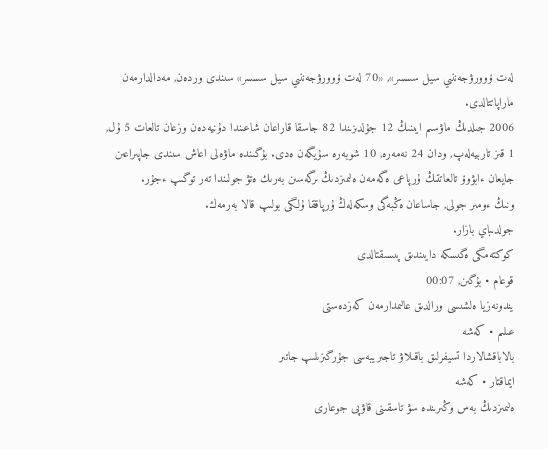لەت ۆوورۋجەننىي سيل سسسر», «70 لەت ۆوورۋجەننىي سيل سسسر» سىندى وردەن, مەدالدارمەن ماراپاتتالدى.
2006 جىلدىڭ ماۋسىم ايىنىڭ 12 جۇلدىزىندا 82 جاسقا قاراعان شاعىندا دۇنيەدەن وزعان تالعات 5 ۇل, 1 قىز تاربيەلەپ, ودان 24 نەمەرە, 10 شوبەرە سۇيگەن ەدى. بۇگىندە ماۋەلى اعاش سىندى جاپىراعىن جايعان ءابۋوۆ تالعاتتىڭ ۇرپاعى ەگەمەن ەلىمىزدىڭ ىرگەسىن بەرىك ەتۋ جولىندا تەر توگىپ ءجۇر.
ونىڭ ءومىر جولى, جاساعان ەڭبەگى وسكەلەڭ ۇرپاققا ۇلگى بولىپ قالا بەرمەك.
جولدىباي بازار.
كوكتەمگى ەگىسكە دايىندىق پىسىقتالدى
قوعام • بۇگىن, 00:07
يندونەزيا ەلشىسى ورالدىق عالىمدارمەن كەزدەستى
عىلىم • كەشە
بالاباقشالاردا تسيفرلىق باقىلاۋ تاجىريبەسى جۇرگىزىلىپ جاتىر
ايماقتار • كەشە
ەلىمىزدىڭ بەس وڭىرىندە سۋ تاسقىنى قاۋپى جوعارى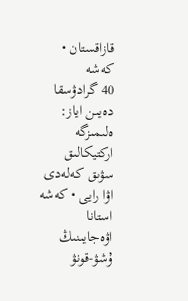قازاقستان • كەشە
40 گرادۋسقا دەيىن اياز: ەلىمىزگە اركتيكالىق سۋىق كەلەدى
اۋا رايى • كەشە
استانا اۋەجايىنىڭ ۇشۋ-قونۋ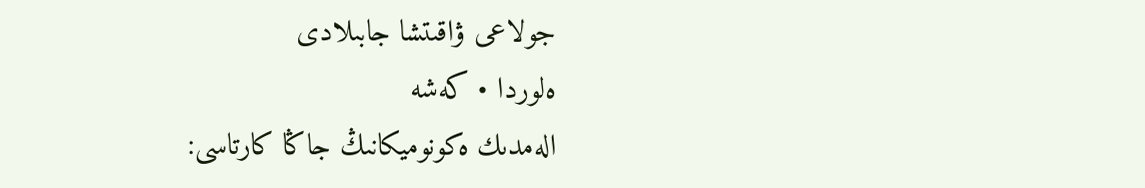جولاعى ۋاقىتشا جابىلادى
ەلوردا • كەشە
الەمدىك ەكونوميكانىڭ جاڭا كارتاسى: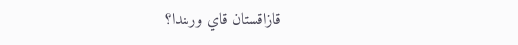قازاقستان قاي ورىندا؟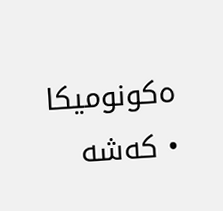ەكونوميكا • كەشە